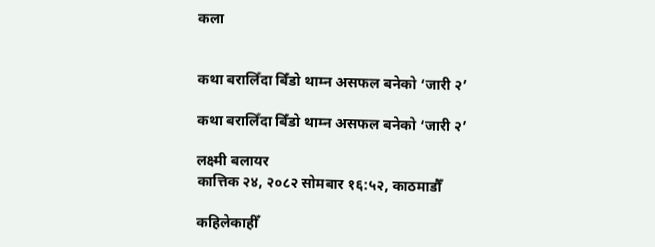कला


कथा बरालिँदा बिँडो थाम्न असफल बनेको ‘जारी २’

कथा बरालिँदा बिँडो थाम्न असफल बनेको ‘जारी २’

लक्ष्मी बलायर
कात्तिक २४, २०८२ सोमबार १६:५२, काठमाडौँ

कहिलेकाहीँ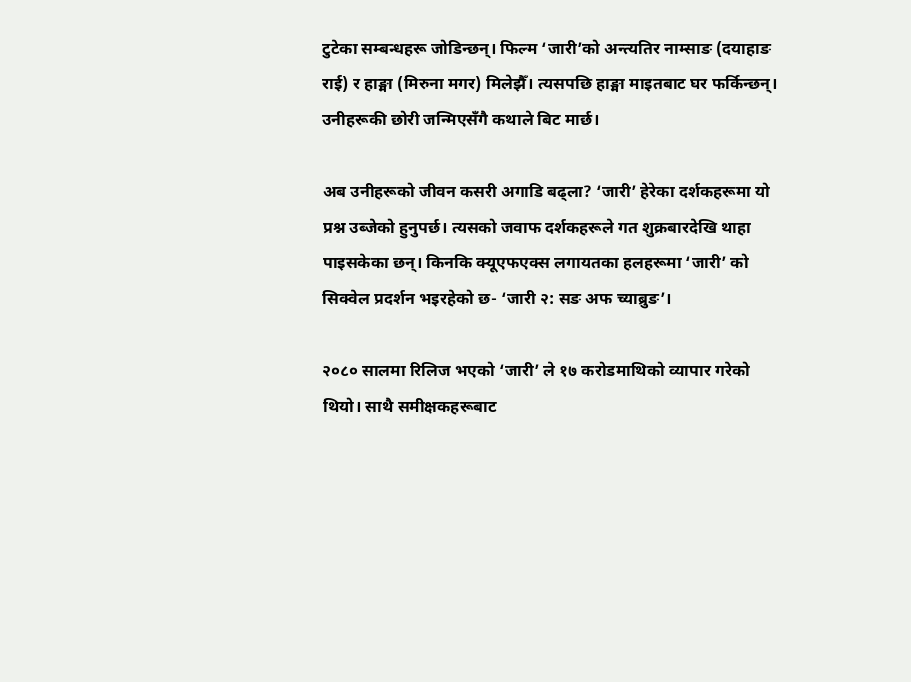टुटेका सम्बन्धहरू जोडिन्छन्। फिल्म ‘जारी’को अन्त्यतिर नाम्साङ (दयाहाङ राई) र हाङ्मा (मिरुना मगर) मिलेझैँ। त्यसपछि हाङ्मा माइतबाट घर फर्किन्छन्। उनीहरूकी छोरी जन्मिएसँगै कथाले बिट मार्छ।

अब उनीहरूको जीवन कसरी अगाडि बढ्ला? ‘जारी’ हेरेका दर्शकहरूमा यो प्रश्न उब्जेको हुनुपर्छ। त्यसको जवाफ दर्शकहरूले गत शुक्रबारदेखि थाहा पाइसकेका छन्। किनकि क्यूएफएक्स लगायतका हलहरूमा ‘जारी’ को सिक्वेल प्रदर्शन भइरहेको छ- ‘जारी २: सङ अफ च्याब्रुङ’।

२०८० सालमा रिलिज भएको ‘जारी’ ले १७ करोडमाथिको व्यापार गरेको थियो। साथै समीक्षकहरूबाट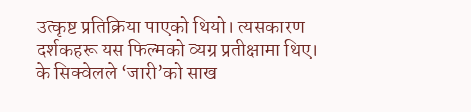उत्कृष्ट प्रतिक्रिया पाएको थियो। त्यसकारण दर्शकहरू यस फिल्मको व्यग्र प्रतीक्षामा थिए। के सिक्वेलले ‘जारी’को साख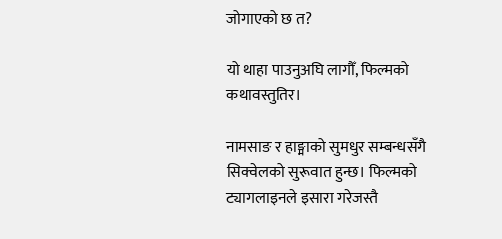जोगाएको छ त?

यो थाहा पाउनुअघि लागौँ, फिल्मको कथावस्तुतिर।

नामसाङ र हाङ्माको सुमधुर सम्बन्धसँगै सिक्वेलको सुरूवात हुन्छ। फिल्मको ट्यागलाइनले इसारा गरेजस्तै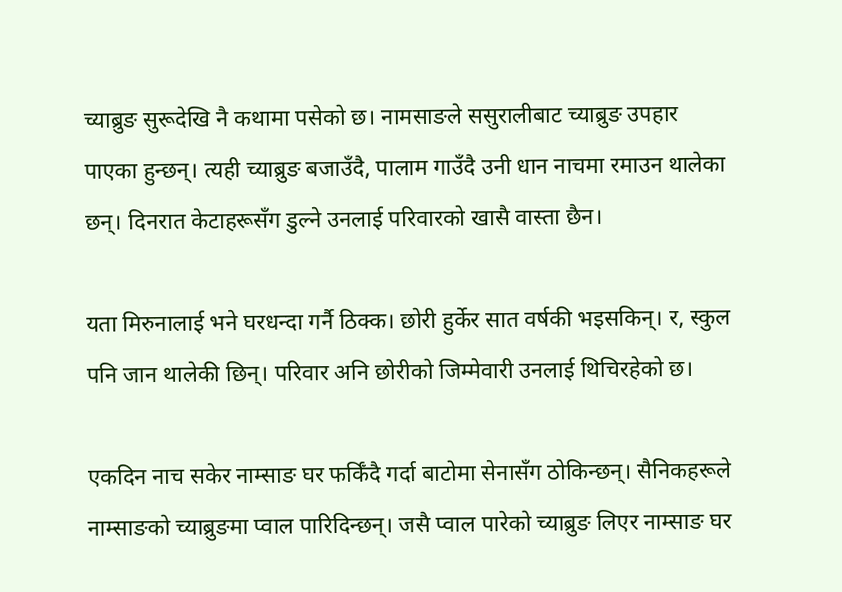च्याब्रुङ सुरूदेखि नै कथामा पसेको छ। नामसाङले ससुरालीबाट च्याब्रुङ उपहार पाएका हुन्छन्। त्यही च्याब्रुङ बजाउँदै, पालाम गाउँदै उनी धान नाचमा रमाउन थालेका छन्। दिनरात केटाहरूसँग डुल्ने उनलाई परिवारको खासै वास्ता छैन।

यता मिरुनालाई भने घरधन्दा गर्नै ठिक्क। छोरी हुर्केर सात वर्षकी भइसकिन्। र, स्कुल पनि जान थालेकी छिन्। परिवार अनि छोरीको जिम्मेवारी उनलाई थिचिरहेको छ।

एकदिन नाच सकेर नाम्साङ घर फर्किँदै गर्दा बाटोमा सेनासँग ठोकिन्छन्। सैनिकहरूले नाम्साङको च्याब्रुङमा प्वाल पारिदिन्छन्। जसै प्वाल पारेको च्याब्रुङ लिएर नाम्साङ घर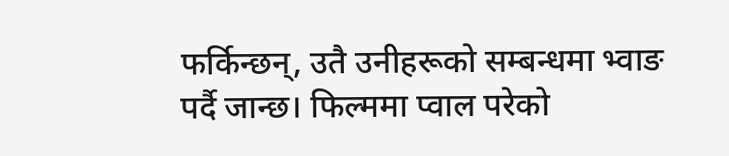फर्किन्छन्, उतै उनीहरूको सम्बन्धमा भ्वाङ पर्दै जान्छ। फिल्ममा प्वाल परेको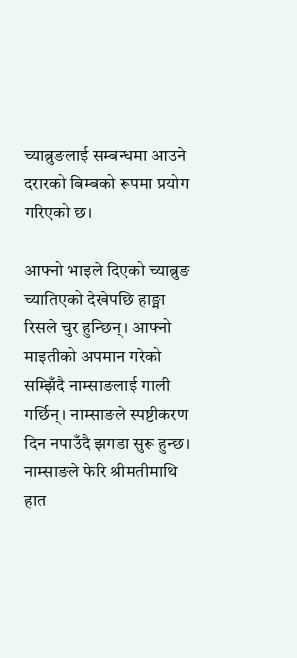च्याब्रुङलाई सम्बन्धमा आउने दरारको बिम्बको रूपमा प्रयोग गरिएको छ।

आफ्नो भाइले दिएको च्याब्रुङ च्यातिएको देखेपछि हाङ्मा रिसले चुर हुन्छिन्। आफ्नो माइतीको अपमान गरेको सम्झिँदै नाम्साङलाई गाली गर्छिन्। नाम्साङले स्पष्टीकरण दिन नपाउँदै झगडा सुरू हुन्छ। नाम्साङले फेरि श्रीमतीमाथि हात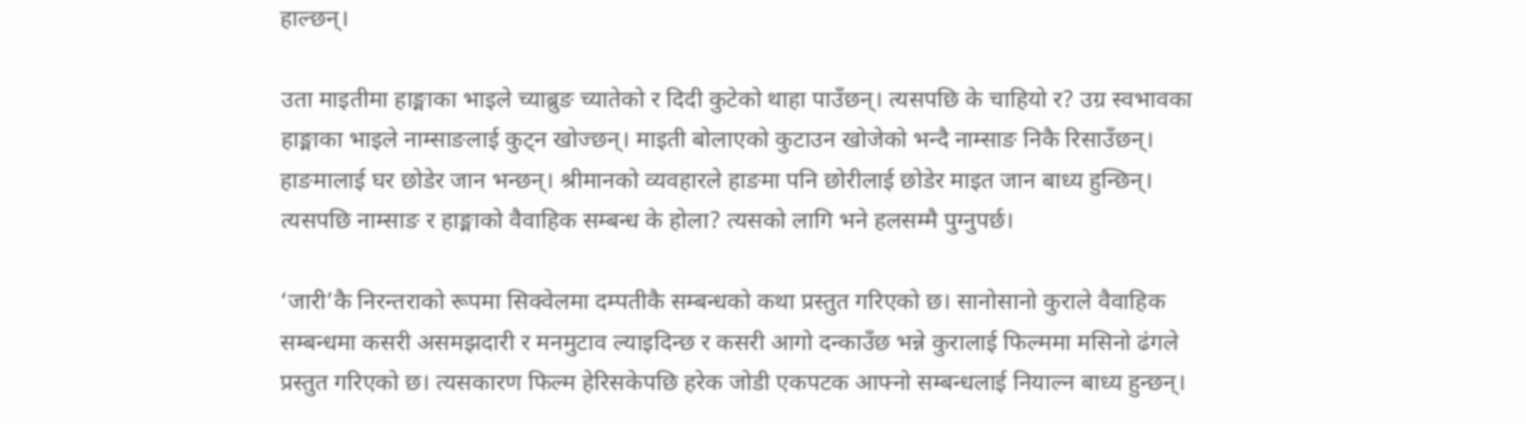हाल्छन्।

उता माइतीमा हाङ्माका भाइले च्याब्रुङ च्यातेको र दिदी कुटेको थाहा पाउँछन्। त्यसपछि के चाहियो र? उग्र स्वभावका हाङ्माका भाइले नाम्साङलाई कुट्न खोज्छन्। माइती बोलाएको कुटाउन खोजेको भन्दै नाम्साङ निकै रिसाउँछन्। हाङमालाई घर छोडेर जान भन्छन्। श्रीमानको व्यवहारले हाङमा पनि छोरीलाई छोडेर माइत जान बाध्य हुन्छिन्। त्यसपछि नाम्साङ र हाङ्माको वैवाहिक सम्बन्ध के होला? त्यसको लागि भने हलसम्मै पुग्नुपर्छ।

‘जारी’कै निरन्तराको रूपमा सिक्वेलमा दम्पतीकै सम्बन्धको कथा प्रस्तुत गरिएको छ। सानोसानो कुराले वैवाहिक सम्बन्धमा कसरी असमझदारी र मनमुटाव ल्याइदिन्छ र कसरी आगो दन्काउँछ भन्ने कुरालाई फिल्ममा मसिनो ढंगले प्रस्तुत गरिएको छ। त्यसकारण फिल्म हेरिसकेपछि हरेक जोडी एकपटक आफ्नो सम्बन्धलाई नियाल्न बाध्य हुन्छन्।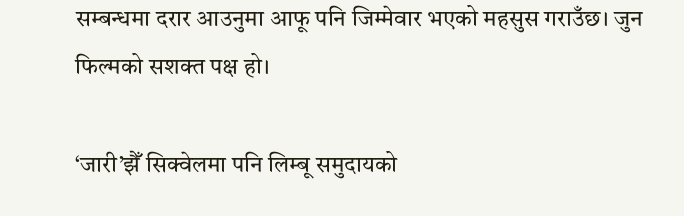सम्बन्धमा दरार आउनुमा आफू पनि जिम्मेवार भएको महसुस गराउँछ। जुन फिल्मको सशक्त पक्ष हो।

‘जारी’झैँ सिक्वेलमा पनि लिम्बू समुदायको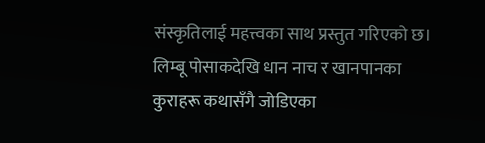संस्कृतिलाई महत्त्वका साथ प्रस्तुत गरिएको छ। लिम्बू पोसाकदेखि धान नाच र खानपानका कुराहरू कथासँगै जोडिएका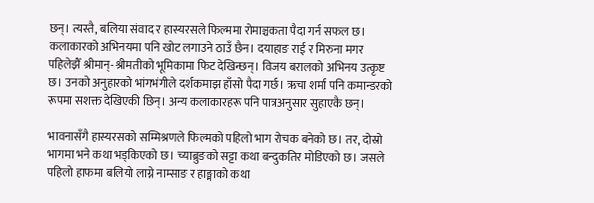छन्। त्यस्तै, बलिया संवाद र हास्यरसले फिल्ममा रोमाञ्चकता पैदा गर्न सफल छ। कलाकारको अभिनयमा पनि खोट लगाउने ठाउँ छैन। दयाहाङ राई र मिरुना मगर पहिलेझैँ श्रीमान्-श्रीमतीको भूमिकामा फिट देखिन्छन्। विजय बरालको अभिनय उत्कृष्ट छ। उनको अनुहारको भांगभंगीले दर्शकमाझ हाँसो पैदा गर्छ। ऋचा शर्मा पनि कमान्डरको रूपमा सशक्त देखिएकी छिन्। अन्य कलाकारहरू पनि पात्रअनुसार सुहाएकै छन्।

भावनासँगै हास्यरसको सम्मिश्रणले फिल्मको पहिलो भाग रोचक बनेको छ। तर, दोस्रो भागमा भने कथा भड्किएको छ। च्याब्रुङको सट्टा कथा बन्दुकतिर मोडिएको छ। जसले पहिलो हाफमा बलियो लाग्ने नाम्साङ र हाङ्माको कथा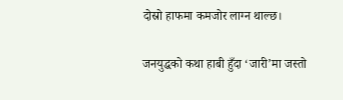दोस्रो हाफमा कमजोर लाग्न थाल्छ।

जनयुद्धको कथा हाबी हुँदा ‘जारी’मा जस्तो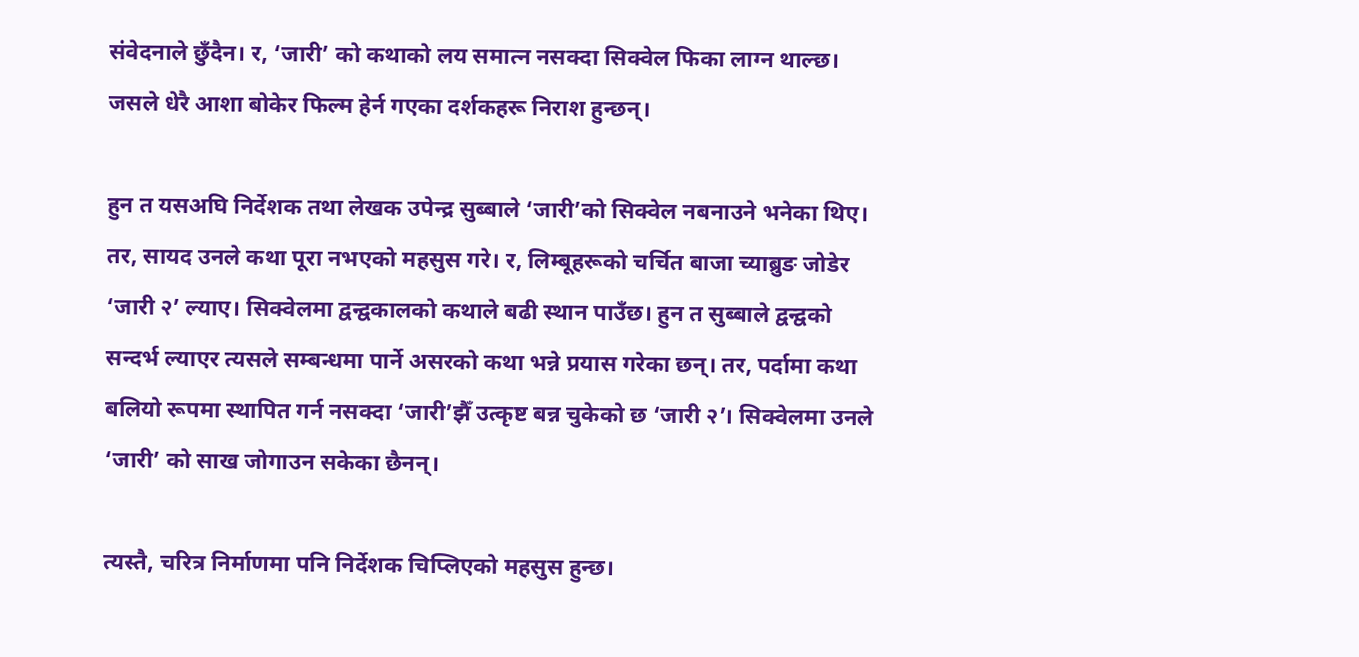संवेदनाले छुँदैन। र, ‘जारी’ को कथाको लय समात्न नसक्दा सिक्वेल फिका लाग्न थाल्छ। जसले धेरै आशा बोकेर फिल्म हेर्न गएका दर्शकहरू निराश हुन्छन्।

हुन त यसअघि निर्देशक तथा लेखक उपेन्द्र सुब्बाले ‘जारी’को सिक्वेल नबनाउने भनेका थिए। तर, सायद उनले कथा पूरा नभएको महसुस गरे। र, लिम्बूहरूको चर्चित बाजा च्याब्रुङ जोडेर ‘जारी २’ ल्याए। सिक्वेलमा द्वन्द्वकालको कथाले बढी स्थान पाउँछ। हुन त सुब्बाले द्वन्द्वको सन्दर्भ ल्याएर त्यसले सम्बन्धमा पार्ने असरको कथा भन्ने प्रयास गरेका छन्। तर, पर्दामा कथा बलियो रूपमा स्थापित गर्न नसक्दा ‘जारी’झैँ उत्कृष्ट बन्न चुकेको छ ‘जारी २’। सिक्वेलमा उनले ‘जारी’ को साख जोगाउन सकेका छैनन्।

त्यस्तै, चरित्र निर्माणमा पनि निर्देशक चिप्लिएको महसुस हुन्छ।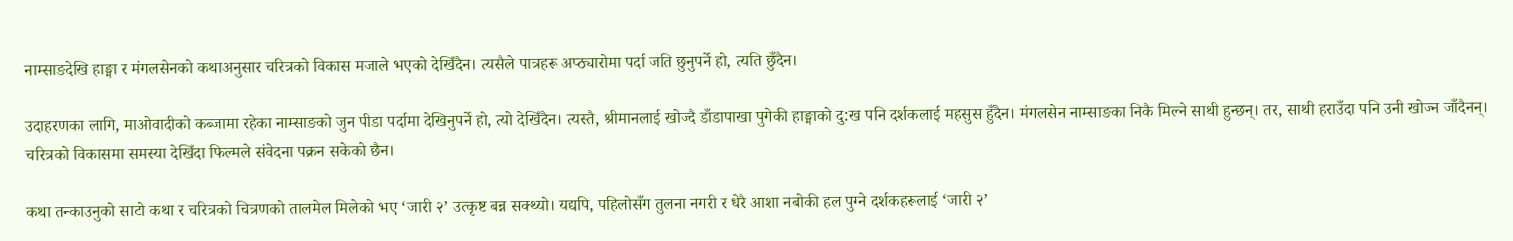नाम्साङदेखि हाङ्मा र मंगलसेनको कथाअनुसार चरित्रको विकास मजाले भएको देखिँदैन। त्यसैले पात्रहरू अप्ठ्यारोमा पर्दा जति छुनुपर्ने हो, त्यति छुँदैन।

उदाहरणका लागि, माओवादीको कब्जामा रहेका नाम्साङको जुन पीडा पर्दामा देखिनुपर्ने हो, त्यो देखिँदैन। त्यस्तै, श्रीमानलाई खोज्दै डाँडापाखा पुगेकी हाङ्माको दु:ख पनि दर्शकलाई महसुस हुँदैन। मंगलसेन नाम्साङका निकै मिल्ने साथी हुन्छन्। तर, साथी हराउँदा पनि उनी खोज्न जाँदैनन्। चरित्रको विकासमा समस्या देखिँदा फिल्मले संवेदना पक्रन सकेको छैन।

कथा तन्काउनुको साटो कथा र चरित्रको चित्रणको तालमेल मिलेको भए ‘जारी २’ उत्कृष्ट बन्न सक्थ्यो। यद्यपि, पहिलोसँग तुलना नगरी र धेरै आशा नबोकी हल पुग्ने दर्शकहरूलाई ‘जारी २’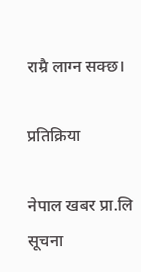राम्रै लाग्न सक्छ।

प्रतिक्रिया

नेपाल खबर प्रा.लि
सूचना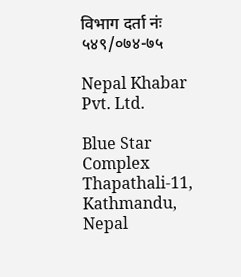विभाग दर्ता नंः ५४९/०७४-७५

Nepal Khabar Pvt. Ltd.

Blue Star Complex
Thapathali-11, Kathmandu, Nepal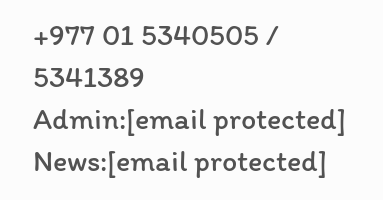+977 01 5340505 / 5341389
Admin:[email protected]
News:[email protected]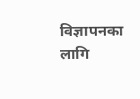विज्ञापनका लागि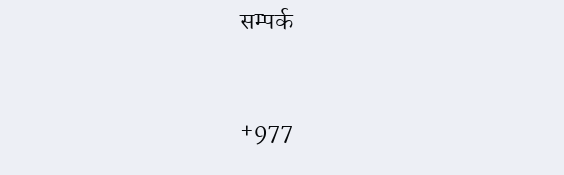सम्पर्क


+977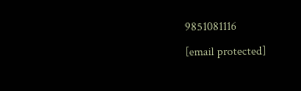9851081116
[email protected]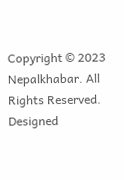Copyright © 2023 Nepalkhabar. All Rights Reserved. Designed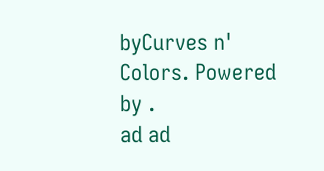byCurves n' Colors. Powered by .
ad ad